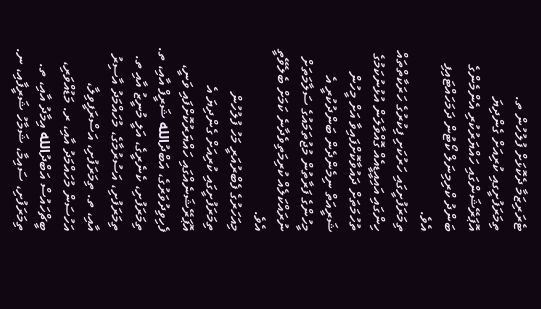ޓެރަރިޒަމާ ދެކޮޅަށް ފުލުހުން ތ. ތިމަރަފުށީގއި ކުރިއަށް ގެންދިޔަ އޮޕަރޭޝަންގައި ހައްޔަރުކުރި އެންމެންގެ ބަންދު ކްރިމިނަލް ކޯޓުން ދަމަހައްޓައިފި އެވެ.
ތިމަރަފުށީގައި ހަރުކަށި ފިކުރުގެ ހަރަކާތްތައް ހިންގައި އައިއީޑީއެއް ގޮއްވާލަން އުޅުނުކަމުގެ ތުހުމަތަށް ދައުވާކޮށްފައިވާ އަށް މީހުން ޝަރީއަތް ނިމެންދެން ބަންދުކުރީ އެ މީހުންގެ ފަރާތުން މުޖުތަމައުގެ ސަލާމަތަށް ނުރައްކަލެއް ކުރިމަތިވެދާނެ ކަމަށް ބެލެވޭތީ އެވެ.
މިއަހަރުގެ ފެބްރުއަރީ މަހު ފުލުހުން ތިމަރަފުށީގައި ކުރިއަށް ގެންދިޔަ އެ އޮޕަރޭޝަނެއްގައި ހައްޔަރުކޮށްފައި ވަނީ، ފެހިވިދުވަރުގެ، އަބްދުالله ޝަރީފް އާއި، ތ. ތިމަރަފުށި، ކެނެރީގެ، އަލީ މުނީޒު އާއި ތ. ތިމަރަފުށި، އަސުރުމާގެ، މުހައްމަދު އާސިރު އާއި، ތ. ތިމަރަފުށި، އަސްރަފީވިލާ، އަހުސަން މުހައްމަދު އާއި، ރ. މަޑުއްވަރި، ބީޗްހައުސް އަބްދުالله އިމާދު އާއި، ތ. ތިމަރަފުށި، ސައިމާ، ޝަމާހު ޝަރީފާއި، ނ.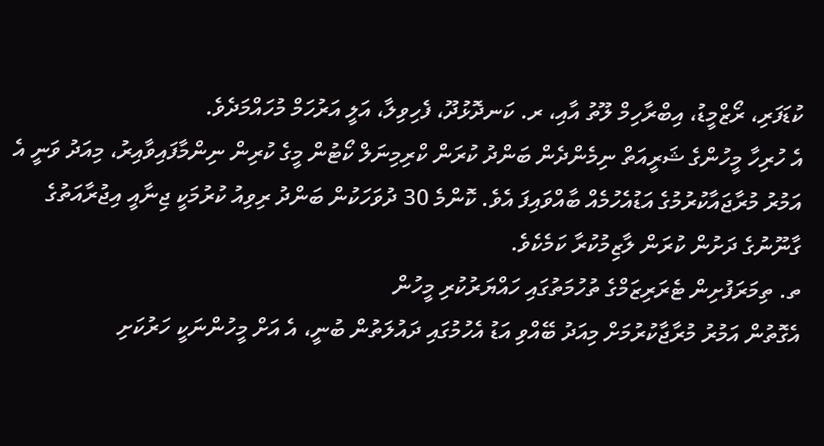ކުޑަފަރި، ރޯޒްމީޑު، އިބްރާހިމް ލޫތު އާއި، ރ. ކަނދޮޅުދޫ، ފެހިވިލާ، އަލީ އަރުހަމް މުހައްމަދެވެ.
އެ ހުރިހާ މީހުންގެ ޝަރީއަތް ނިމެންދެން ބަންދު ކުރަން ކްރިމިނަލް ކޯޓުން މީގެ ކުރިން ނިންމާފައިވާއިރު، މިއަދު ވަނީ އެ އަމުރު މުރާޖައާކުރުމުގެ އަޑުއެހުމެއް ބާއްވައިފަ އެވެ. ކޮންމެ 30 ދުވަހަކުން ބަންދު ރިވިއު ކުރުމަކީ ޖިނާއީ އިޖުރާއަތުގެ ގާނޫނުގެ ދަށުން ކުރަން ލާޒިމުކުރާ ކަމެކެވެ.
ތ. ތިމަރަފުށިން ޓެރަރިޒަމްގެ ތުހުމަތުގައި ހައްޔަރުކުރި މީހުން
އެގޮތުން އަމުރު މުރާޖާކުރުމަށް މިއަދު ބޭއްވި އަޑު އެހުމުގައި ދައުލަތުން ބުނީ، އެ އަށް މީހުންނަކީ ހަރުކަށި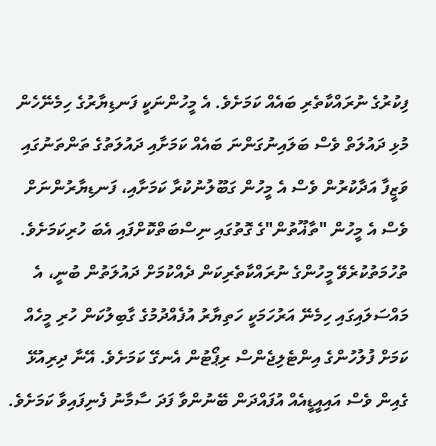ފިކުރުގެ ނުރައްކާތެރި ބައެއް ކަމަށެވެ. އެ މީހުންނަކީ ފަނޑިޔާރުގެ ހިމެނޭހެން މުޅި ދައުލަތް ވެސް ބަލައިނުގަންނަ ބައެއް ކަމަށާއި ދައުލަތުގެ ތަންތަނުގައި ވަޒީފާ އަދާކުރުން ވެސް އެ މީހުން ގަބޫލުނުކުރާ ކަމަށާއި، ފަނޑިޔާރުންނަށް ވެސް އެ މީހުން "ތާޣޫތުން"ގެ ގޮތުގައި ނިސްބަތްކޮށްފައި އެބަ ހުރިކަމަށެވެ.
ތުހުމަތުކުރެވޭ މީހުންގެ ނުރައްކާތެރިކަން ދެއްކުމަށް ދައުލަތުން ބުނީ، އެ މައްސަލައިގައި ހިމެނޭ އަރުހަމަކީ ހަތިޔާރު އުފެއްދުމުގެ ގާބިލުކަން ހުރި މީހެއް ކަމަށް ފުލުހުންގެ އިންޓެލިޖެންސް ރިޕޯޓުން އެނގޭ ކަމަށެވެ. އޭނާ ދިރިއުޅޭ ގެއިން ވެސް އައިއީޑީއެއް އުފައްދަން ބޭނުންވާ ފަދަ ސާމާނު ފެނިފައިވާ ކަމަށެވެ.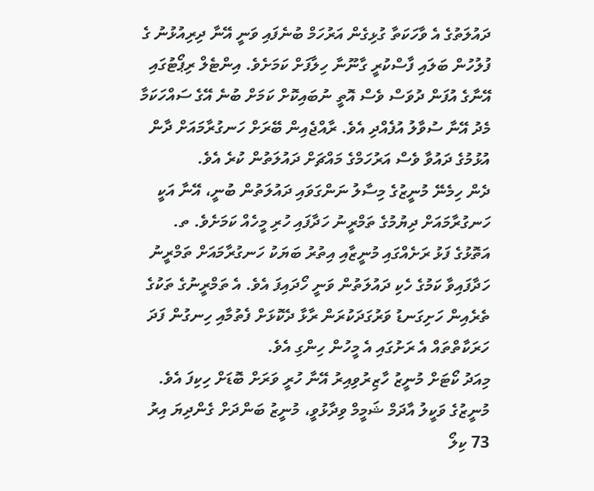ދައުލަތުގެ އެ ވާހަކަތާ ގުޅިގެން އަރުހަމް ބުނެފައި ވަނީ އޭނާ ދިރިއުޅުނު ގެ ފުލުހުން ބަލައި ފާސްކުރީ ގާނޫނާ ހިލާފަށް ކަމަށެވެ. އިންޓެލް ރިޕޯޓުގައި އޭނާގެ އުފަން ދުވަސް ވެސް އޮތީ ނުބައިކޮށް ކަމަށް ބުނެ އޭގެ ސައްހަކަމާ މެދު އޭނާ ސުވާލު އުފެއްދި އެވެ. ރާއްޖެއިން ބޭރަށް ހަނގުރާމައަށް ދާން އުޅުމުގެ ދައުވާ ވެސް އަރުހަމްގެ މައްޗަށް ދައުލަތުން ކުރެ އެވެ.
ދެން ހިމެނޭ މުނީޒުގެ މިސާލު ނަންގަވައި ދައުލަތުން ބުނީ، އޭނާ އަކީ ހަނގުރާމައަށް ދިޔުމުގެ ތަމްރީނު ހަދާފައި ހުރި މީހެއް ކަމަށެވެ. ތ. އަތޮޅުގެ ފަޅު ރަށެއްގައި މުނީޒާއި އިތުރު ބަޔަކު ހަނގުރާމައަށް ތަމްރީނު ހަދާފައިވާ ކަމުގެ ހެކި ދައުލަތުން ވަނީ ހޯދައިފަ އެވެ. އެ ތަމްރީނުގެ ތަކުގެ ތެރެއިން ހަށިގަނޑު ވަރުގަދަކުރަން ރާޅާ ދެކޮޅަށް ފެތުމާއި ހިނގުން ފަދަ ހަރަކާތްތައް އެ ރަށުގައި އެ މީހުން ހިންގި އެވެ.
މިއަދު ކޯޓަށް މުނީޒު ހާޒިރުވިއިރު އޭނާ ހުރީ ވަރަށް ބޮޑަށް ހިކިފަ އެވެ. މުނީޒުގެ ވަކީލު އާދަމް ޝަމީމް ވިދާޅުވީ، މުނީޒު ބަންދަށް ގެންދިޔަ އިރު 73 ކިލޯ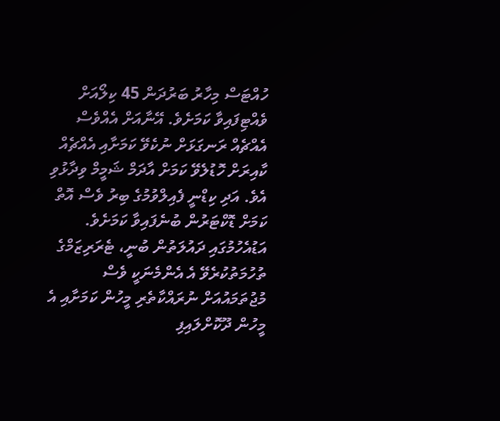ހުއްޓަސް މިހާރު ބަރުދަން 45 ކިލޯއަށް ވެއްޓިފައިވާ ކަމަށެވެ. އޭނާއަށް އެއްވެސް އެއްޗެއް ރަނގަޅަށް ނުކެވޭ ކަމަށާއި އެއްޗެއް ކާއިރަށް ހޮޑުލެވޭ ކަމަށް އާދަމް ޝަމީމް ވިދާޅުވި އެވެ. އަދި ކިޑްނީ ފެއިލްވުމުގެ ބިރު ވެސް އޮތް ކަމަށް ޑޮކްޓަރުން ބުނެފައިވާ ކަމަށެވެ.
އަޑުއެހުމުގައި ދައުލަތުން ބުނީ، ޓެރަރިޒަމްގެ ތުހުމަތުކުރެވޭ އެ އެންމެނަކީ ވެސް މުޖުތަމައުއަށް ނުރައްކާތެރި މީހުން ކަމަށާއި އެ މީހުން ދޫކޮށްލައިފި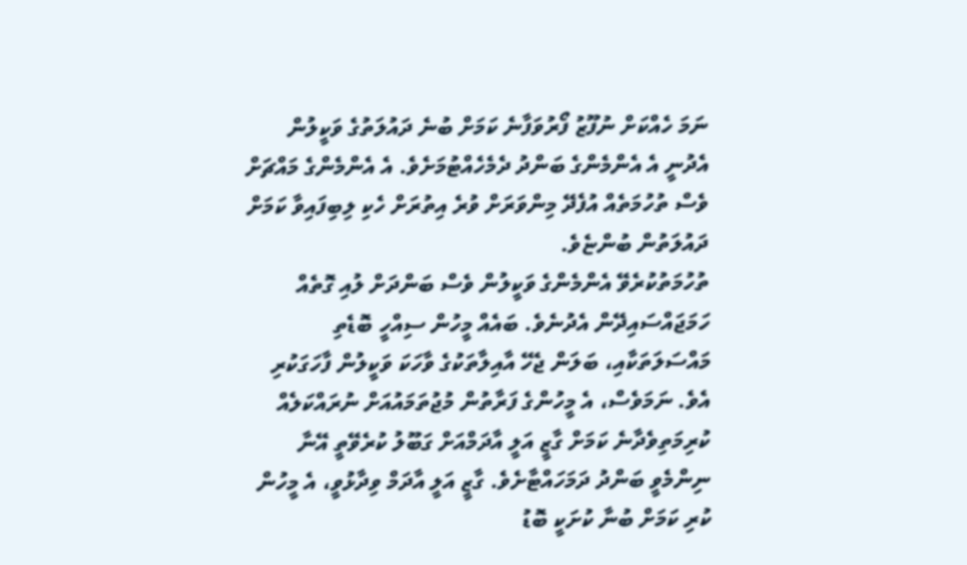ނަމަ ހެއްކަށް ނުފޫޒު ފޯރުވަފާނެ ކަމަށް ބުނެ ދައުލަތުގެ ވަކީލުން އެދުނީ އެ އެންމެންގެ ބަންދު ދެމެހެއްޓުމަށެވެ. އެ އެންމެންގެ މައްޗަށް ވެސް ތުހުމަތެއް އުފެދޭ މިންވަރަށް ވުރެ އިތުރަށް ހެކި ލިބިފައިވާ ކަމަށް ދައުލަތުން ބުންޏެވެ.
ތުހުމަތުކުރެވޭ އެންމެންގެ ވަކީލުން ވެސް ބަންދަށް ލުއި ގޮތެއް ހަމަޖައްސައިދޭން އެދުނެވެ. ބައެއް މީހުން ސިއްހީ ބޮޑެތި މައްސަލަތަކާއި، ބަލަން ޖެހޭ އާއިލާތަކުގެ ވާހަކަ ވަކީލުން ފާހަގަކުރި އެވެ. ނަމަވެސް، އެ މީހުންގެ ފަރާތުން މުޖުތަމައުއަށް ނުރައްކަލެއް ކުރިމަތިވެދާނެ ކަމަށް ގާޒީ އަލީ އާދަމްއަށް ގަބޫލު ކުރެވޭތީ އޭނާ ނިންމެވީ ބަންދު ދަމަހައްޓާށެވެ. ގާޒީ އަލީ އާދަމް ވިދާޅުވީ، އެ މީހުން ކުރި ކަމަށް ބުނާ ކުށަކީ ބޮޑު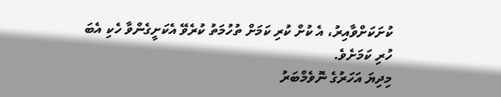ކުށަކަށްވާއިރު، އެ ކުށް ކުރި ކަމަށް ތުހުމަތު ކުރެވޭ އެކަށީގެންވާ ހެކި އެބަ ހުރި ކަމަށެވެ.
މިދިޔަ އަހަރުގެ ނޮވެމްބަރު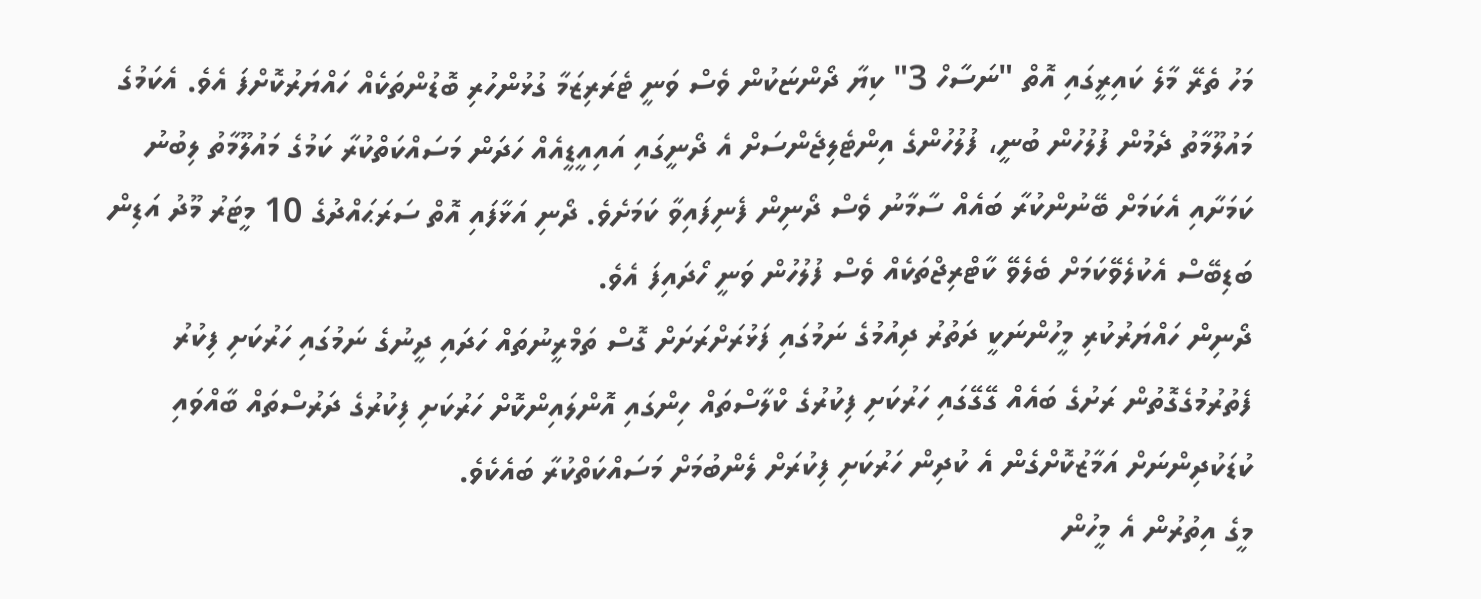މަހު ތެރޭ މާލެ ކައިރީގައި އޮތް "ނަސާހް 3" ކިޔާ ދޯންޏަކުން ވެސް ވަނީ ޓެރަރިޒަމާ ގުޅުންހުރި ބޮޑުންތަކެއް ހައްޔަރުކޮށްފަ އެވެ. އެކަމުގެ މައުލޫމާތު ދެމުން ފުލުހުން ބުނީ، ފުލުހުންގެ އިންޓެލިޖެންސަށް އެ ދޯނީގައި އައިއީޑީއެއް ހަދަން މަސައްކަތްކުރާ ކަމުގެ މައުލޫމާތު ލިބުނު ކަމަށާއި އެކަމަށް ބޭނުންކުރާ ބައެއް ސާމާނު ވެސް ދޯނިން ފެނިފައިވާ ކަމަށެވެ. ދޯނި އަޅާފައި އޮތް ސަރަޙައްދުގެ 10 މީޓަރު މޫދު އަޑިން ބަޑިބޭސް އެކުލެވޭކަމަށް ބެލެވޭ ކާޓްރިޖްތަކެއް ވެސް ފުލުހުން ވަނީ ހޯދައިފަ އެވެ.
ދޯނިން ހައްޔަރުކުރި މީހުންނަކީ ދަތުރު ދިއުމުގެ ނަމުގައި ފަޅުރަށްރަށަށް ގޮސް ތަމްރީނުތައް ހަދައި ދީނުގެ ނަމުގައި ހަރުކަށި ފިކުރު ފެތުރުމުގެގޮތުން ރަށުގެ ބައެއް ގޭގޭގައި ހަރުކަށި ފިކުރުގެ ކްލާސްތައް ހިންގައި އޮންލައިންކޮށް ހަރުކަށި ފިކުރުގެ ދަރުސްތައް ބާއްވައި ކުޑަކުދިންނަށް އަމާޒުކޮށްގެން އެ ކުދިން ހަރުކަށި ފިކުރަށް ލެންބުމަށް މަސައްކަތްކުރާ ބައެކެވެ.
މީގެ އިތުރުން އެ މީހުން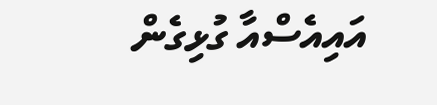އައިއެސްއާ ގުޅިގެން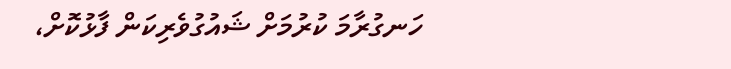ހަނގުރާމަ ކުރުމަށް ޝައުގުވެރިކަން ފާޅުކޮށް،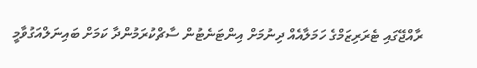ރާއްޖޭގައި ޓެރަރިޒަމްގެ ހަމަލާއެއް ދިނުމަށް އިންޓަނެޓުން ސާޗްކުރަމުންދާ ކަމަށް ބައިނަލްއަގުވާމީ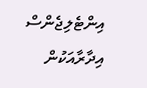އިންޓެލިޖެންސް އިދާރާއަކުން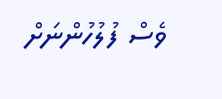ވެސް ފުލުހުންނަށް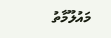މައުލޫމާތު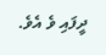ދީފައި ވެ އެވެ.